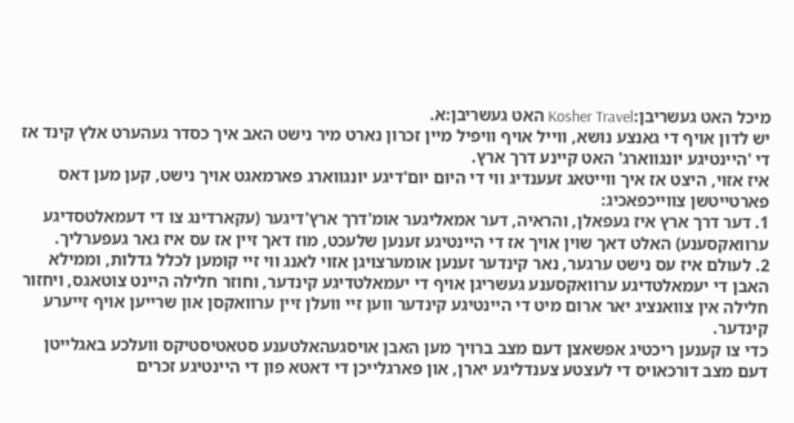מיכל האט געשריבן:Kosher Travel האט געשריבן:א.
יש לדון אויף די גאנצע נושא, ווייל אויף וויפיל מיין זכרון נארט מיר נישט האב איך כסדר געהערט אלץ קינד אז די 'היינטיגע יונגווארג' האט קיינע דרך ארץ.
איז אזוי, היצט אז איך ווייטאג זעענדיג ווי די היום יום'דיגע יונגווארג פארמאגט אויך נישט, קען מען דאס פארטייטשן צווייכפאכיג:
1. דער דרך ארץ איז געפאלן, והראיה, דער אמאליגער אומ'דרך ארץ'דיגער (עקארדינג צו די דעמאלטסדיגע ערוואקסענע) האלט דאך שוין אויך אז די היינטיגע זענען שלעכט, מוז דאך זיין אז עס איז גאר געפערליך.
2. לעולם איז עס נישט ערגער, נאר קינדער זענען אומערצויגן אזוי לאנג ווי זיי קומען לכלל גדלות, וממילא האבן די יעמאלטדיגע ערוואקסענע געשריגן אויף די יעמאלטדיגע קינדער, וחוזר חלילה היינט צוטאגס, ויחזור חלילה אין צוואנציג יאר ארום מיט די היינטיגע קינדער ווען זיי וועלן זיין ערוואקסן און שרייען אויף זייערע קינדער.
כדי צו קענען ריכטיג אפשאצן דעם מצב ברויך מען האבן אויסגעהאלטענע סטאטיסטיקס וועלכע באגלייטן דעם מצב דורכאויס די לעצטע צענדליגע יארן, און פארגלייכן די דאטא פון די היינטיגע זכרים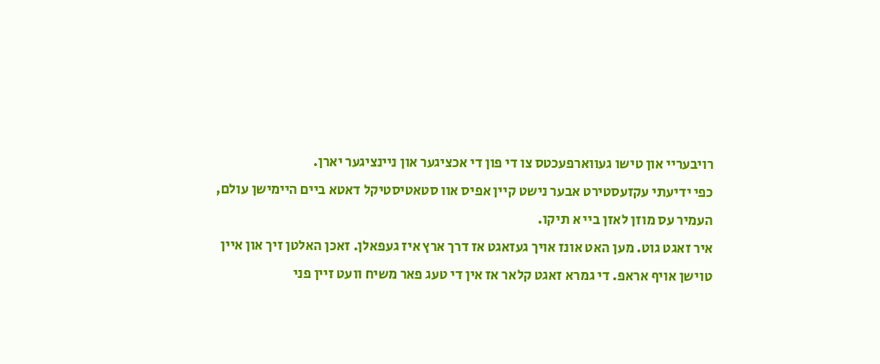רויבעריי און טישו געווארפעכטס צו די פון די אכציגער און ניינציגער יארן.
כפי ידיעתי עקזעסטירט אבער נישט קיין אפיס אוו סטאטיסטיקל דאטא ביים היימישן עולם, העמיר עס מוזן לאזן ביי א תיקו.
איר זאגט גוט. מען האט אונז אויך געזאגט אז דרך ארץ איז געפאלן. זאכן האלטן זיך און איין טוישן אויף אראפ. די גמרא זאגט קלאר אז אין די טעג פאר משיח וועט זיין פני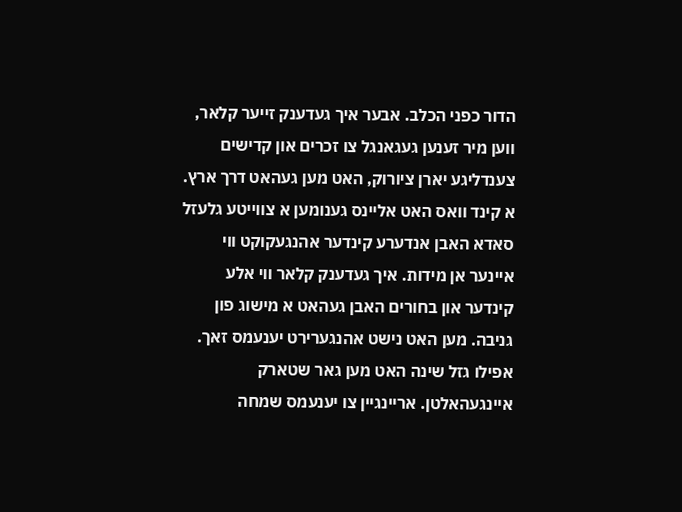הדור כפני הכלב. אבער איך געדענק זייער קלאר, ווען מיר זענען געגאנגל צו זכרים און קדישים צענדליגע יארן ציורוק, האט מען געהאט דרך ארץ. א קינד וואס האט אליינס גענומען א צווייטע גלעזל סאדא האבן אנדערע קינדער אהנגעקוקט ווי איינער אן מידות. איך געדענק קלאר ווי אלע קינדער און בחורים האבן געהאט א מישוג פון גניבה. מען האט נישט אהנגערירט יענעמס זאך. אפילו גזל שינה האט מען גאר שטארק איינגעהאלטן. אריינגיין צו יענעמס שמחה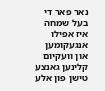נאר פאר די בעל שמחה איז אפילו אנגעקומען און וועקיום קלינען גאנצע טישן פון אלע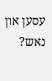עסען און נאש?